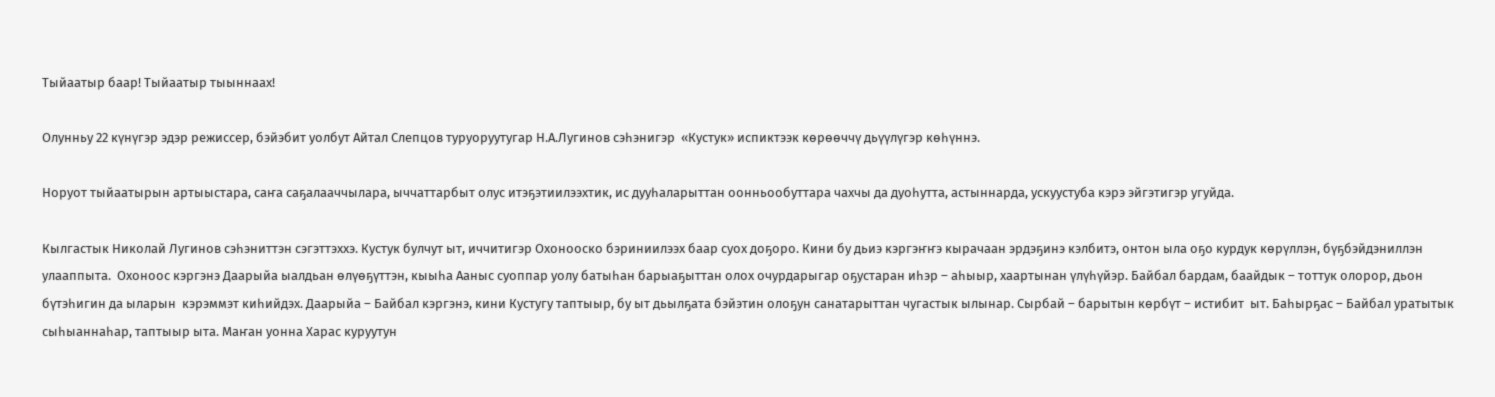Тыйаатыр баар! Тыйаатыр тыыннаах!

Олунньу 22 күнүгэр эдэр режиссер, бэйэбит уолбут Айтал Слепцов туруоруутугар Н.А.Лугинов сэһэнигэр  «Кустук» испиктээк көрөөччү дьүүлүгэр көһүннэ.

Норуот тыйаатырын артыыстара, саҥа саҕалааччылара, ыччаттарбыт олус итэҕэтиилээхтик, ис дууһаларыттан оонньообуттара чахчы да дуоһутта, астыннарда, ускуустуба кэрэ эйгэтигэр угуйда.

Кылгастык Николай Лугинов сэһэниттэн сэгэттэххэ. Кустук булчут ыт, иччитигэр Охонооско бэриниилээх баар суох доҕоро. Кини бу дьиэ кэргэҥҥэ кырачаан эрдэҕинэ кэлбитэ, онтон ыла оҕо курдук көрүллэн, бүҕбэйдэниллэн улааппыта.  Охоноос кэргэнэ Даарыйа ыалдьан өлүөҕүттэн, кыыһа Ааныс суоппар уолу батыһан барыаҕыттан олох очурдарыгар оҕустаран иһэр – аһыыр, хаартынан үлүһүйэр. Байбал бардам, баайдык – тоттук олорор, дьон бүтэһигин да ыларын  кэрэммэт киһийдэх. Даарыйа – Байбал кэргэнэ, кини Кустугу таптыыр, бу ыт дьылҕата бэйэтин олоҕун санатарыттан чугастык ылынар. Сырбай – барытын көрбүт – истибит  ыт. Баһырҕас – Байбал уратытык сыһыаннаһар, таптыыр ыта. Маҥан уонна Харас куруутун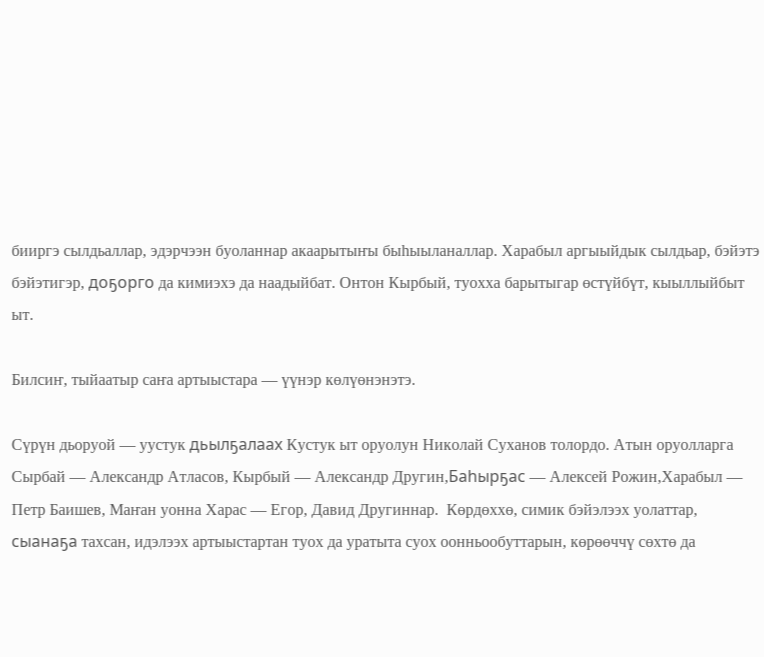бииргэ сылдьаллар, эдэрчээн буоланнар акаарытыҥы быһыыланаллар. Харабыл аргыыйдык сылдьар, бэйэтэ бэйэтигэр, доҕорго да кимиэхэ да наадыйбат. Онтон Кырбый, туохха барытыгар өстүйбүт, кыыллыйбыт ыт.

Билсиҥ, тыйаатыр саҥа артыыстара — үүнэр көлүөнэнэтэ.

Сүрүн дьоруой — уустук дьылҕалаах Кустук ыт оруолун Николай Суханов толордо. Атын оруолларга Сырбай — Александр Атласов, Кырбый — Александр Другин,Баһырҕас — Алексей Рожин,Харабыл —  Петр Баишев, Маҥан уонна Харас — Егор, Давид Другиннар.  Көрдөххө, симик бэйэлээх уолаттар, сыанаҕа тахсан, идэлээх артыыстартан туох да уратыта суох оонньообуттарын, көрөөччү сөхтө да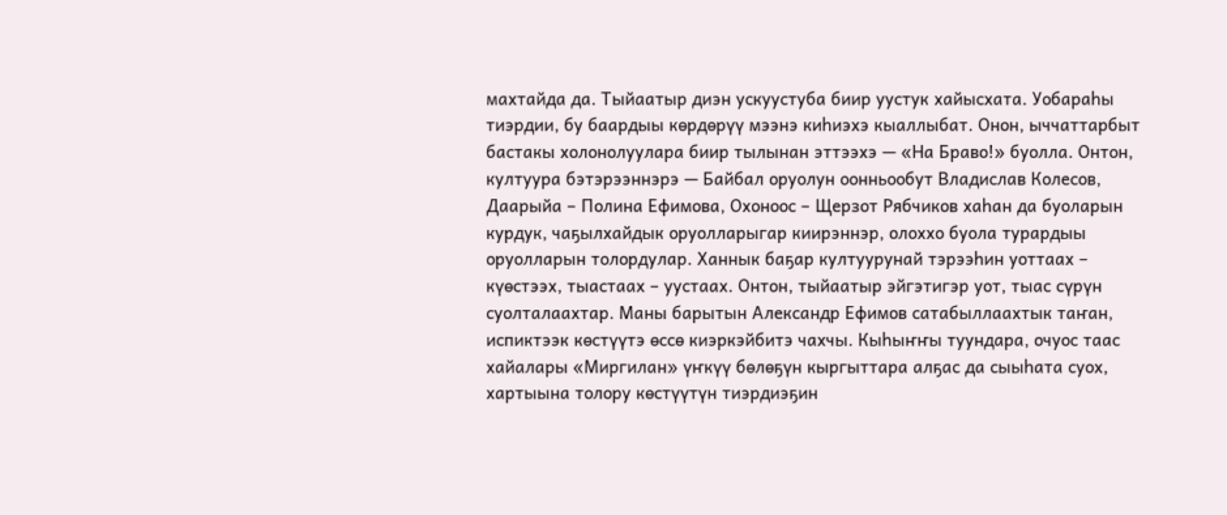махтайда да. Тыйаатыр диэн ускуустуба биир уустук хайысхата. Уобараһы тиэрдии, бу баардыы көрдөрүү мээнэ киһиэхэ кыаллыбат. Онон, ыччаттарбыт бастакы холонолуулара биир тылынан эттээхэ — «На Браво!» буолла. Онтон, култуура бэтэрээннэрэ — Байбал оруолун оонньообут Владислав Колесов, Даарыйа – Полина Ефимова, Охоноос – Щерзот Рябчиков хаһан да буоларын курдук, чаҕылхайдык оруолларыгар киирэннэр, олоххо буола турардыы оруолларын толордулар. Ханнык баҕар култуурунай тэрээһин уоттаах – күөстээх, тыастаах – уустаах. Онтон, тыйаатыр эйгэтигэр уот, тыас сүрүн суолталаахтар. Маны барытын Александр Ефимов сатабыллаахтык таҥан, испиктээк көстүүтэ өссө киэркэйбитэ чахчы. Кыһыҥҥы туундара, очуос таас хайалары «Миргилан» үҥкүү бөлөҕүн кыргыттара алҕас да сыыһата суох, хартыына толору көстүүтүн тиэрдиэҕин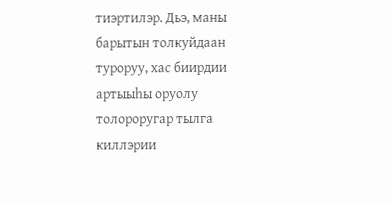тиэртилэр. Дьэ, маны барытын толкуйдаан туроруу, хас биирдии артыыһы оруолу толороругар тылга киллэрии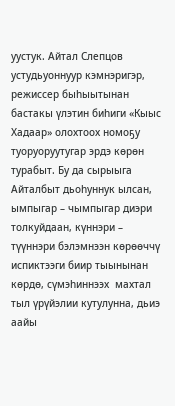уустук. Айтал Слепцов устудьуоннуур кэмнэригэр, режиссер быһыытынан бастакы үлэтин биһиги «Кыыс Хадаар» олохтоох номоҕу туоруоруутугар эрдэ көрөн турабыт. Бу да сырыыга Айталбыт дьоһуннук ылсан, ымпыгар – чымпыгар диэри толкуйдаан, күннэри – түүннэри бэлэмнээн көрөөччү испиктээги биир тыынынан көрдө, сүмэһиннээх  махтал тыл үрүйэлии кутулунна, дьиэ аайы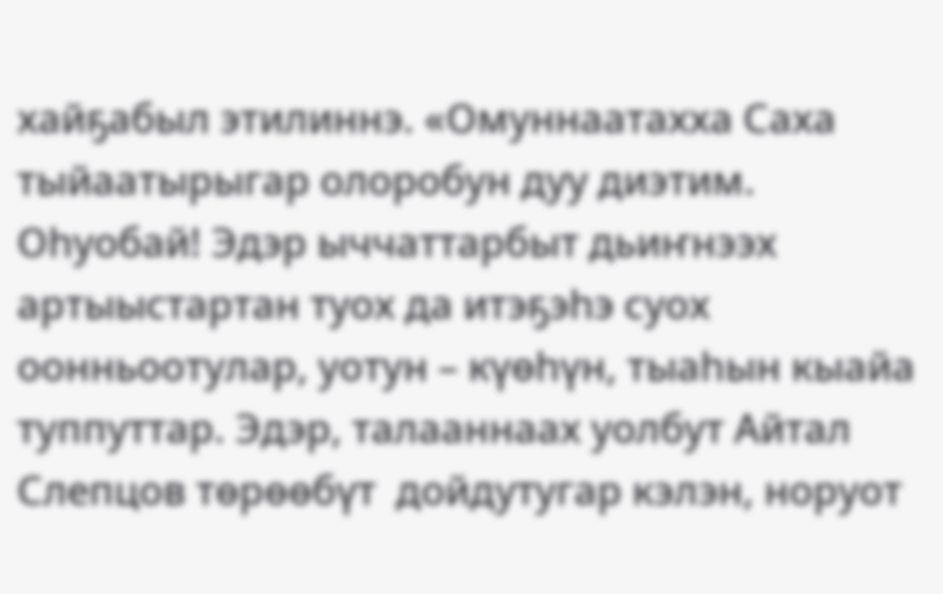хайҕабыл этилиннэ. «Омуннаатахха Саха тыйаатырыгар олоробун дуу диэтим. Оһуобай! Эдэр ыччаттарбыт дьиҥнээх артыыстартан туох да итэҕэһэ суох оонньоотулар, уотун – күөһүн, тыаһын кыайа туппуттар. Эдэр, талааннаах уолбут Айтал Слепцов төрөөбүт  дойдутугар кэлэн, норуот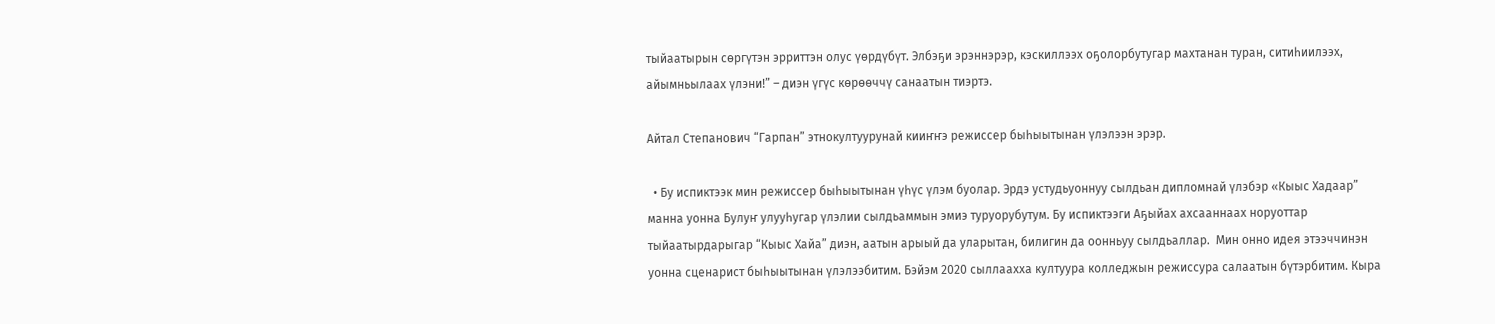тыйаатырын сөргүтэн эрриттэн олус үөрдүбүт. Элбэҕи эрэннэрэр, кэскиллээх оҕолорбутугар махтанан туран, ситиһиилээх, айымньылаах үлэни!” – диэн үгүс көрөөччү санаатын тиэртэ.

Айтал Степанович “Гарпан” этнокултуурунай кииҥҥэ режиссер быһыытынан үлэлээн эрэр.

  • Бу испиктээк мин режиссер быһыытынан үһүс үлэм буолар. Эрдэ устудьуоннуу сылдьан дипломнай үлэбэр «Кыыс Хадаар” манна уонна Булуҥ улууһугар үлэлии сылдьаммын эмиэ туруорубутум. Бу испиктээги Аҕыйах ахсааннаах норуоттар тыйаатырдарыгар “Кыыс Хайа” диэн, аатын арыый да уларытан, билигин да оонньуу сылдьаллар.  Мин онно идея этээччинэн уонна сценарист быһыытынан үлэлээбитим. Бэйэм 2020 сыллаахха култуура колледжын режиссура салаатын бүтэрбитим. Кыра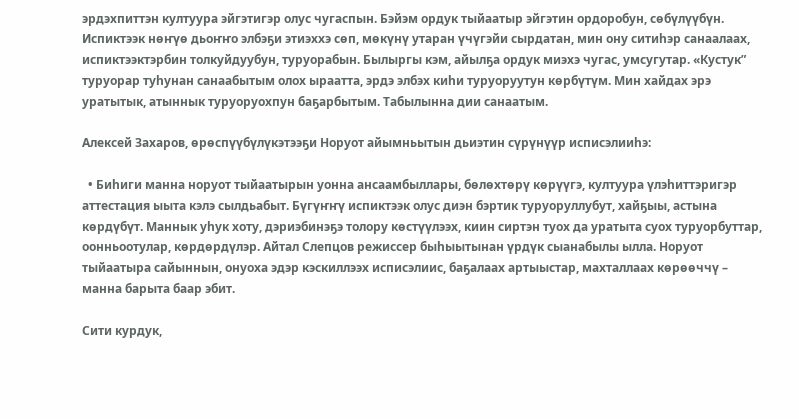эрдэхпиттэн култуура эйгэтигэр олус чугаспын. Бэйэм ордук тыйаатыр эйгэтин ордоробун, сөбүлүүбүн. Испиктээк нөҥүө дьоҥҥо элбэҕи этиэххэ сөп, мөкүнү утаран үчүгэйи сырдатан, мин ону ситиһэр санаалаах, испиктээктэрбин толкуйдуубун, туруорабын. Былыргы кэм, айылҕа ордук миэхэ чугас, умсугутар. «Кустук” туруорар туһунан санаабытым олох ыраатта, эрдэ элбэх киһи туруоруутун көрбүтүм. Мин хайдах эрэ уратытык, атыннык туруоруохпун баҕарбытым. Табылынна дии санаатым.

Алексей Захаров, өрөспүүбүлүкэтээҕи Норуот айымньытын дьиэтин сүрүнүүр исписэлииһэ:

  • Биһиги манна норуот тыйаатырын уонна ансаамбыллары, бөлөхтөрү көрүүгэ, култуура үлэһиттэригэр аттестация ыыта кэлэ сылдьабыт. Бүгүҥҥү испиктээк олус диэн бэртик туруоруллубут, хайҕыы, астына көрдүбүт. Маннык уһук хоту, дэриэбинэҕэ толору көстүүлээх, киин сиртэн туох да уратыта суох туруорбуттар, оонньоотулар, көрдөрдүлэр. Айтал Слепцов режиссер быһыытынан үрдүк сыанабылы ылла. Норуот тыйаатыра сайыннын, онуоха эдэр кэскиллээх исписэлиис, баҕалаах артыыстар, махталлаах көрөөччү – манна барыта баар эбит.

Сити курдук,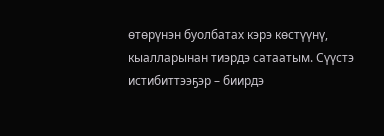өтөрүнэн буолбатах кэрэ көстүүнү, кыалларынан тиэрдэ сатаатым. Сүүстэ истибиттээҕэр – биирдэ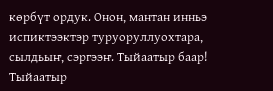көрбүт ордук. Онон, мантан инньэ испиктээктэр туруоруллуохтара, сылдьыҥ, сэргээҥ. Тыйаатыр баар! Тыйаатыр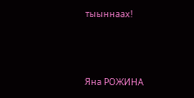тыыннаах!



Яна РОЖИНА